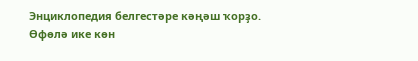Энциклопедия белгестәре кәңәш ҡорҙо.
Өфөлә ике көн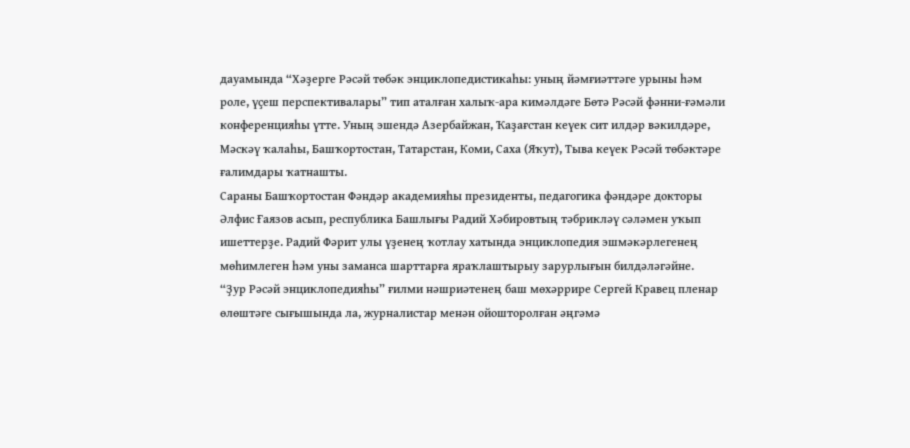дауамында “Хәҙерге Рәсәй төбәк энциклопедистикаһы: уның йәмғиәттәге урыны һәм роле, үҫеш перспективалары” тип аталған халыҡ-ара кимәлдәге Бөтә Рәсәй фәнни-ғәмәли конференцияһы үтте. Уның эшендә Азербайжан, Ҡаҙағстан кеүек сит илдәр вәкилдәре, Мәскәү ҡалаһы, Башҡортостан, Татарстан, Коми, Саха (Яҡут), Тыва кеүек Рәсәй төбәктәре ғалимдары ҡатнашты.
Сараны Башҡортостан Фәндәр академияһы президенты, педагогика фәндәре докторы Әлфис Ғаязов асып, республика Башлығы Радий Хәбировтың тәбрикләү сәләмен уҡып ишеттерҙе. Радий Фәрит улы үҙенең ҡотлау хатында энциклопедия эшмәкәрлегенең мөһимлеген һәм уны заманса шарттарға яраҡлаштырыу зарурлығын билдәләгәйне.
“Ҙур Рәсәй энциклопедияһы” ғилми нәшриәтенең баш мөхәррире Сергей Кравец пленар өлөштәге сығышында ла, журналистар менән ойошторолған әңгәмә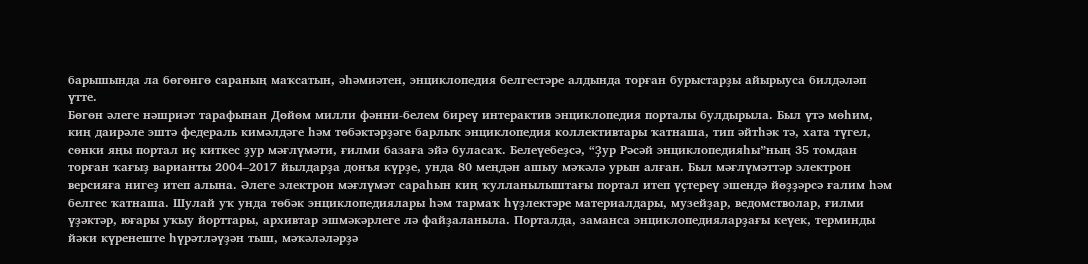барышында ла бөгөнгө сараның маҡсатын, әһәмиәтен, энциклопедия белгестәре алдында торған бурыстарҙы айырыуса билдәләп үтте.
Бөгөн әлеге нәшриәт тарафынан Дөйөм милли фәнни-белем биреү интерактив энциклопедия порталы булдырыла. Был үтә мөһим, киң даирәле эштә федераль кимәлдәге һәм төбәктәрҙәге барлыҡ энциклопедия коллективтары ҡатнаша, тип әйтһәк тә, хата түгел, сөнки яңы портал иҫ киткес ҙур мәғлүмәти, ғилми базаға эйә буласаҡ. Белеүебеҙсә, “Ҙур Рәсәй энциклопедияһы”ның 35 томдан торған ҡағыҙ варианты 2004–2017 йылдарҙа донъя күрҙе, унда 80 меңдән ашыу мәҡәлә урын алған. Был мәғлүмәттәр электрон версияға нигеҙ итеп алына. Әлеге электрон мәғлүмәт сараһын киң ҡулланылыштағы портал итеп үҫтереү эшендә йөҙҙәрсә ғалим һәм белгес ҡатнаша. Шулай уҡ унда төбәк энциклопедиялары һәм тармаҡ һүҙлектәре материалдары, музейҙар, ведомстволар, ғилми үҙәктәр, юғары уҡыу йорттары, архивтар эшмәкәрлеге лә файҙаланыла. Порталда, заманса энциклопедияларҙағы кеүек, терминды йәки күренеште һүрәтләүҙән тыш, мәҡәләләрҙә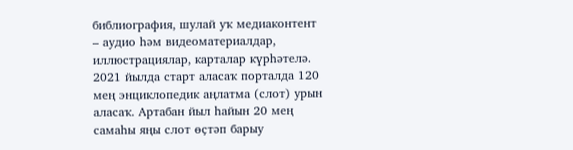библиография, шулай уҡ медиаконтент – аудио һәм видеоматериалдар, иллюстрациялар, карталар күрһәтелә.
2021 йылда старт аласаҡ порталда 120 мең энциклопедик аңлатма (слот) урын аласаҡ. Артабан йыл һайын 20 мең самаһы яңы слот өҫтәп барыу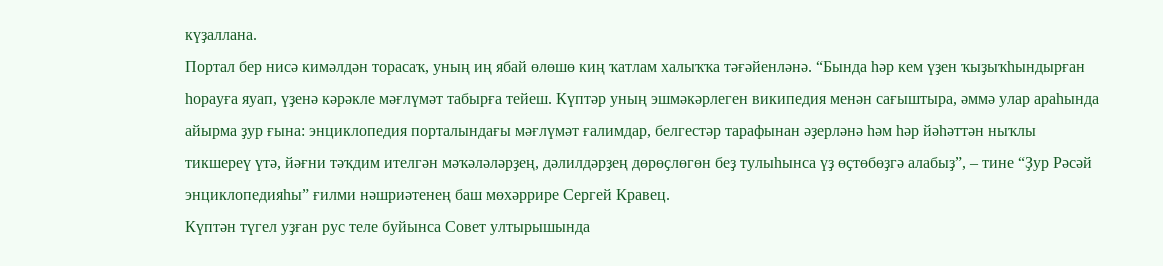күҙаллана.
Портал бер нисә кимәлдән торасаҡ, уның иң ябай өлөшө киң ҡатлам халыҡҡа тәғәйенләнә. “Бында һәр кем үҙен ҡыҙыҡһындырған һорауға яуап, үҙенә кәрәкле мәғлүмәт табырға тейеш. Күптәр уның эшмәкәрлеген википедия менән сағыштыра, әммә улар араһында айырма ҙур ғына: энциклопедия порталындағы мәғлүмәт ғалимдар, белгестәр тарафынан әҙерләнә һәм һәр йәһәттән ныҡлы тикшереү үтә, йәғни тәҡдим ителгән мәҡәләләрҙең, дәлилдәрҙең дөрөҫлөгөн беҙ тулыһынса үҙ өҫтөбөҙгә алабыҙ”, – тине “Ҙур Рәсәй энциклопедияһы” ғилми нәшриәтенең баш мөхәррире Сергей Кравец.
Күптән түгел уҙған рус теле буйынса Совет ултырышында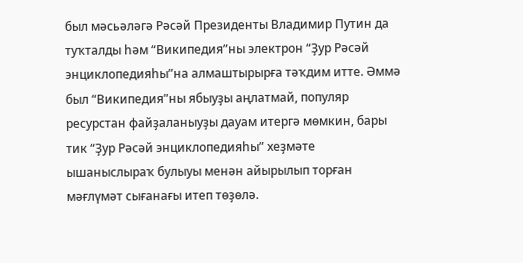был мәсьәләгә Рәсәй Президенты Владимир Путин да туҡталды һәм “Википедия”ны электрон “Ҙур Рәсәй энциклопедияһы”на алмаштырырға тәҡдим итте. Әммә был “Википедия”ны ябыуҙы аңлатмай, популяр ресурстан файҙаланыуҙы дауам итергә мөмкин, бары тик “Ҙур Рәсәй энциклопедияһы” хеҙмәте ышаныслыраҡ булыуы менән айырылып торған мәғлүмәт сығанағы итеп төҙөлә.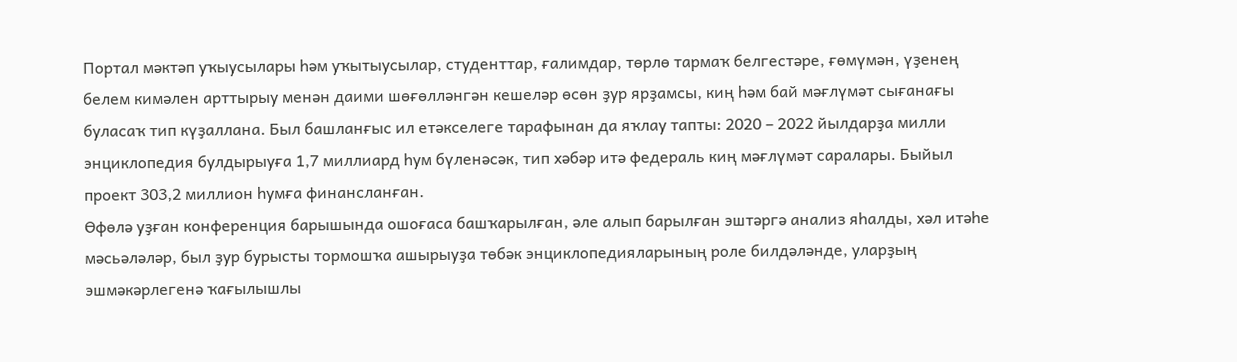Портал мәктәп уҡыусылары һәм уҡытыусылар, студенттар, ғалимдар, төрлө тармаҡ белгестәре, ғөмүмән, үҙенең белем кимәлен арттырыу менән даими шөғөлләнгән кешеләр өсөн ҙур ярҙамсы, киң һәм бай мәғлүмәт сығанағы буласаҡ тип күҙаллана. Был башланғыс ил етәкселеге тарафынан да яҡлау тапты: 2020 – 2022 йылдарҙа милли энциклопедия булдырыуға 1,7 миллиард һум бүленәсәк, тип хәбәр итә федераль киң мәғлүмәт саралары. Быйыл проект 303,2 миллион һумға финансланған.
Өфөлә уҙған конференция барышында ошоғаса башҡарылған, әле алып барылған эштәргә анализ яһалды, хәл итәһе мәсьәләләр, был ҙур бурысты тормошҡа ашырыуҙа төбәк энциклопедияларының роле билдәләнде, уларҙың эшмәкәрлегенә ҡағылышлы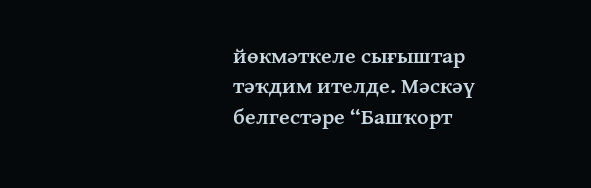йөкмәткеле сығыштар тәҡдим ителде. Мәскәү белгестәре “Башҡорт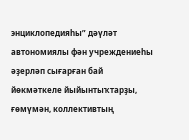энциклопедияһы” дәүләт автономиялы фән учреждениеһы әҙерләп сығарған бай йөкмәткеле йыйынтыҡтарҙы, ғөмүмән, коллективтың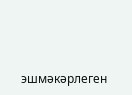эшмәкәрлеген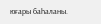юғары баһаланы.